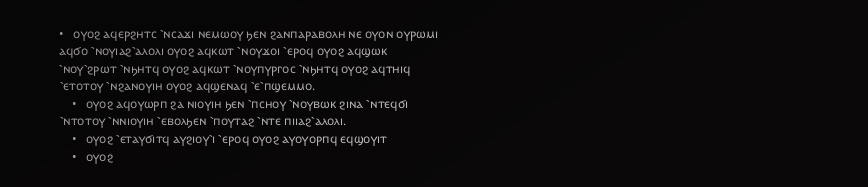•   ⲟⲩⲟϩ ⲁϥⲉⲣϩⲏⲧⲥ ⳿ⲛⲥⲁϫⲓ ⲛⲉⲙⲱⲟⲩ ϧⲉⲛ ϩⲁⲛⲡⲁⲣⲁⲃⲟⲗⲏ ⲛⲉ ⲟⲩⲟⲛ ⲟⲩⲣⲱⲙⲓ ⲁϥϭⲟ ⳿ⲛⲟⲩⲓⲁϩ⳿ⲁⲗⲟⲗⲓ ⲟⲩⲟϩ ⲁϥⲕⲱⲧ ⳿ⲛⲟⲩϫⲟⲓ ⳿ⲉⲣⲟϥ ⲟⲩⲟϩ ⲁϥϣⲱⲕ ⳿ⲛⲟⲩ⳿ϩⲣⲱⲧ ⳿ⲛϧⲏⲧϥ ⲟⲩⲟϩ ⲁϥⲕⲱⲧ ⳿ⲛⲟⲩⲡⲩⲣⲅⲟⲥ ⳿ⲛϧⲏⲧϥ ⲟⲩⲟϩ ⲁϥⲧⲏⲓϥ ⳿ⲉⲧⲟⲧⲟⲩ ⳿ⲛϩⲁⲛⲟⲩⲓⲏ ⲟⲩⲟϩ ⲁϥϣⲉⲛⲁϥ ⳿ⲉ⳿ⲡϣⲉⲙⲙⲟ.
    •   ⲟⲩⲟϩ ⲁϥⲟⲩⲱⲣⲡ ϩⲁ ⲛⲓⲟⲩⲓⲏ ϧⲉⲛ ⳿ⲡⲥⲏⲟⲩ ⳿ⲛⲟⲩⲃⲱⲕ ϩⲓⲛⲁ ⳿ⲛⲧⲉϥϭⲓ ⳿ⲛⲧⲟⲧⲟⲩ ⳿ⲛⲛⲓⲟⲩⲓⲏ ⳿ⲉⲃⲟⲗϧⲉⲛ ⳿ⲡⲟⲩⲧⲁϩ ⳿ⲛⲧⲉ ⲡⲓⲓⲁϩ⳿ⲁⲗⲟⲗⲓ.
    •   ⲟⲩⲟϩ ⳿ⲉⲧⲁⲩϭⲓⲧϥ ⲁⲩϩⲓⲟⲩ⳿ⲓ ⳿ⲉⲣⲟϥ ⲟⲩⲟϩ ⲁⲩⲟⲩⲟⲣⲡϥ ⲉϥϣⲟⲩⲓⲧ
    •   ⲟⲩⲟϩ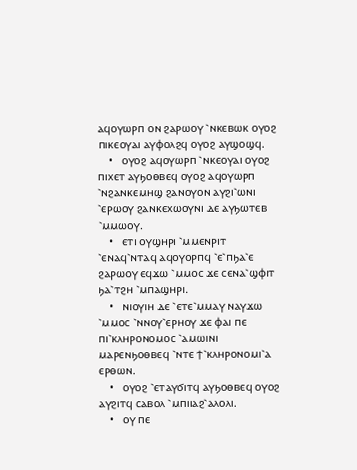ⲁϥⲟⲩⲱⲣⲡ ⲟⲛ ϩⲁⲣⲱⲟⲩ ⳿ⲛⲕⲉⲃⲱⲕ ⲟⲩⲟϩ ⲡⲓⲕⲉⲟⲩⲁⲓ ⲁⲩⲫⲟⲗϩϥ ⲟⲩⲟϩ ⲁⲩϣⲟϣϥ.
    •   ⲟⲩⲟϩ ⲁϥⲟⲩⲱⲣⲡ ⳿ⲛⲕⲉⲟⲩⲁⲓ ⲟⲩⲟϩ ⲡⲓⲭⲉⲧ ⲁⲩϧⲟⲑⲃⲉϥ ⲟⲩⲟϩ ⲁϥⲟⲩⲱⲣⲡ ⳿ⲛϩⲁⲛⲕⲉⲙⲏϣ ϩⲁⲛⲟⲩⲟⲛ ⲁⲩϩⲓ⳿ⲱⲛⲓ ⳿ⲉⲣⲱⲟⲩ ϩⲁⲛⲕⲉⲭⲱⲟⲩⲛⲓ ⲇⲉ ⲁⲩϧⲱⲧⲉⲃ ⳿ⲙⲙⲱⲟⲩ.
    •   ⲉⲧⲓ ⲟⲩϣⲏⲣⲓ ⳿ⲙⲙⲉⲛⲣⲓⲧ ⳿ⲉⲛⲁϥ⳿ⲛⲧⲁϥ ⲁϥⲟⲩⲟⲣⲡϥ ⳿ⲉ⳿ⲡϧⲁ⳿ⲉ ϩⲁⲣⲱⲟⲩ ⲉϥϫⲱ ⳿ⲙⲙⲟⲥ ϫⲉ ⲥⲉⲛⲁ⳿ϣⲫⲓⲧ ϧⲁ⳿ⲧϩⲏ ⳿ⲙⲡⲁϣⲏⲣⲓ.
    •   ⲛⲓⲟⲩⲓⲏ ⲇⲉ ⳿ⲉⲧⲉ⳿ⲙⲙⲁⲩ ⲛⲁⲩϫⲱ ⳿ⲙⲙⲟⲥ ⳿ⲛⲛⲟⲩ⳿ⲉⲣⲏⲟⲩ ϫⲉ ⲫⲁⲓ ⲡⲉ ⲡⲓ⳿ⲕⲗⲏⲣⲟⲛⲟⲙⲟⲥ ⳿ⲁⲙⲱⲓⲛⲓ ⲙⲁⲣⲉⲛϧⲟⲑⲃⲉϥ ⳿ⲛⲧⲉ ϯ⳿ⲕⲗⲏⲣⲟⲛⲟⲙⲓ⳿ⲁ ⲉⲣⲑⲱⲛ.
    •   ⲟⲩⲟϩ ⳿ⲉⲧⲁⲩϭⲓⲧϥ ⲁⲩϧⲟⲑⲃⲉϥ ⲟⲩⲟϩ ⲁⲩϩⲓⲧϥ ⲥⲁⲃⲟⲗ ⳿ⲙⲡⲓⲓⲁϩ⳿ⲁⲗⲟⲗⲓ.
    •   ⲟⲩ ⲡⲉ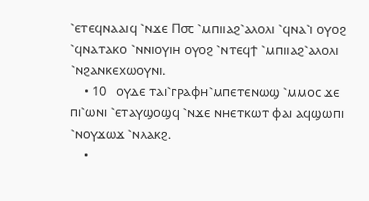⳿ⲉⲧⲉϥⲛⲁⲁⲓϥ ⳿ⲛϫⲉ Ⲡ⳪ ⳿ⲙⲡⲓⲓⲁϩ⳿ⲁⲗⲟⲗⲓ ⳿ϥⲛⲁ⳿ⲓ ⲟⲩⲟϩ ⳿ϥⲛⲁⲧⲁⲕⲟ ⳿ⲛⲛⲓⲟⲩⲓⲏ ⲟⲩⲟϩ ⳿ⲛⲧⲉϥϯ ⳿ⲙⲡⲓⲓⲁϩ⳿ⲁⲗⲟⲗⲓ ⳿ⲛϩⲁⲛⲕⲉⲭⲱⲟⲩⲛⲓ.
    • 10   ⲟⲩⲇⲉ ⲧⲁⲓ⳿ⲅⲣⲁⲫⲏ⳿ⲙⲡⲉⲧⲉⲛⲱϣ ⳿ⲙⲙⲟⲥ ϫⲉ ⲡⲓ⳿ⲱⲛⲓ ⳿ⲉⲧⲁⲩϣⲟϣϥ ⳿ⲛϫⲉ ⲛⲏⲉⲧⲕⲱⲧ ⲫⲁⲓ ⲁϥϣⲱⲡⲓ ⳿ⲛⲟⲩϫⲱϫ ⳿ⲛⲗⲁⲕϩ.
    •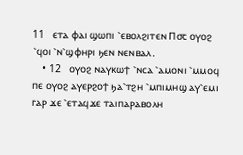11   ⲉⲧⲁ ⲫⲁⲓ ϣⲱⲡⲓ ⳿ⲉⲃⲟⲗϩⲓⲧⲉⲛ Ⲡ⳪ ⲟⲩⲟϩ ⳿ϥⲟⲓ ⳿ⲛ⳿ϣⲫⲏⲣⲓ ϧⲉⲛ ⲛⲉⲛⲃⲁⲗ.
    • 12   ⲟⲩⲟϩ ⲛⲁⲩⲕⲱϯ ⳿ⲛⲥⲁ ⳿ⲁⲙⲟⲛⲓ ⳿ⲙⲙⲟϥ ⲡⲉ ⲟⲩⲟϩ ⲁⲩⲉⲣϩⲟϯ ϧⲁ⳿ⲧϩⲏ ⳿ⲙⲡⲓⲙⲏϣ ⲁⲩ⳿ⲉⲙⲓ ⲅⲁⲣ ϫⲉ ⳿ⲉⲧⲁϥϫⲉ ⲧⲁⲓⲡⲁⲣⲁⲃⲟⲗⲏ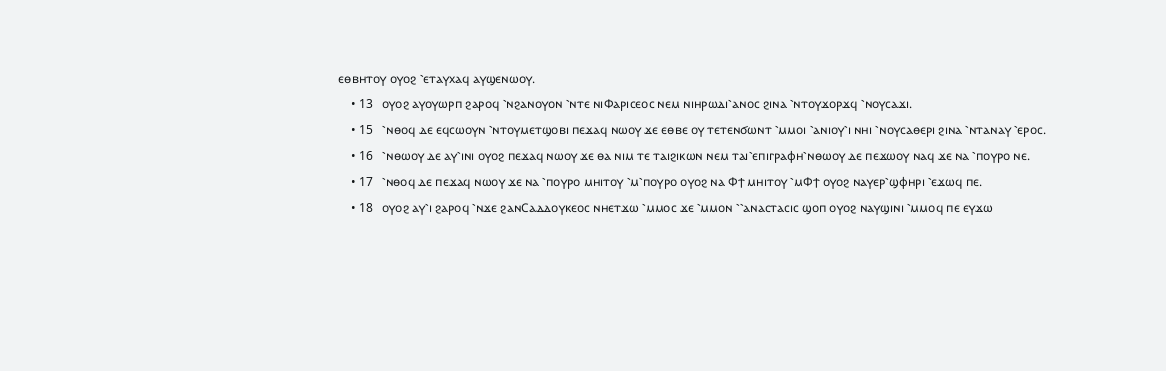ⲉⲑⲃⲏⲧⲟⲩ ⲟⲩⲟϩ ⳿ⲉⲧⲁⲩⲭⲁϥ ⲁⲩϣⲉⲛⲱⲟⲩ.
    • 13   ⲟⲩⲟϩ ⲁⲩⲟⲩⲱⲣⲡ ϩⲁⲣⲟϥ ⳿ⲛϩⲁⲛⲟⲩⲟⲛ ⳿ⲛⲧⲉ ⲛⲓⲪⲁⲣⲓⲥⲉⲟⲥ ⲛⲉⲙ ⲛⲓⲏⲣⲱⲇⲓ⳿ⲁⲛⲟⲥ ϩⲓⲛⲁ ⳿ⲛⲧⲟⲩϫⲟⲣϫϥ ⳿ⲛⲟⲩⲥⲁϫⲓ.
    • 15   ⳿ⲛⲑⲟϥ ⲇⲉ ⲉϥⲥⲱⲟⲩⲛ ⳿ⲛⲧⲟⲩⲙⲉⲧϣⲟⲃⲓ ⲡⲉϫⲁϥ ⲛⲱⲟⲩ ϫⲉ ⲉⲑⲃⲉ ⲟⲩ ⲧⲉⲧⲉⲛϭⲱⲛⲧ ⳿ⲙⲙⲟⲓ ⳿ⲁⲛⲓⲟⲩ⳿ⲓ ⲛⲏⲓ ⳿ⲛⲟⲩⲥⲁⲑⲉⲣⲓ ϩⲓⲛⲁ ⳿ⲛⲧⲁⲛⲁⲩ ⳿ⲉⲣⲟⲥ.
    • 16   ⳿ⲛⲑⲱⲟⲩ ⲇⲉ ⲁⲩ⳿ⲓⲛⲓ ⲟⲩⲟϩ ⲡⲉϫⲁϥ ⲛⲱⲟⲩ ϫⲉ ⲑⲁ ⲛⲓⲙ ⲧⲉ ⲧⲁⲓϩⲓⲕⲱⲛ ⲛⲉⲙ ⲧⲁⲓ⳿ⲉⲡⲓⲅⲣⲁⲫⲏ⳿ⲛⲑⲱⲟⲩ ⲇⲉ ⲡⲉϫⲱⲟⲩ ⲛⲁϥ ϫⲉ ⲛⲁ ⳿ⲡⲟⲩⲣⲟ ⲛⲉ.
    • 17   ⳿ⲛⲑⲟϥ ⲇⲉ ⲡⲉϫⲁϥ ⲛⲱⲟⲩ ϫⲉ ⲛⲁ ⳿ⲡⲟⲩⲣⲟ ⲙⲏⲓⲧⲟⲩ ⳿ⲙ⳿ⲡⲟⲩⲣⲟ ⲟⲩⲟϩ ⲛⲁ Ⲫϯ ⲙⲏⲓⲧⲟⲩ ⳿ⲙⲪϯ ⲟⲩⲟϩ ⲛⲁⲩⲉⲣ⳿ϣⲫⲏⲣⲓ ⳿ⲉϫⲱϥ ⲡⲉ.
    • 18   ⲟⲩⲟϩ ⲁⲩ⳿ⲓ ϩⲁⲣⲟϥ ⳿ⲛϫⲉ ϩⲁⲛⲤⲁⲇⲇⲟⲩⲕⲉⲟⲥ ⲛⲏⲉⲧϫⲱ ⳿ⲙⲙⲟⲥ ϫⲉ ⳿ⲙⲙⲟⲛ ⳿⳿ⲁⲛⲁⲥⲧⲁⲥⲓⲥ ϣⲟⲡ ⲟⲩⲟϩ ⲛⲁⲩϣⲓⲛⲓ ⳿ⲙⲙⲟϥ ⲡⲉ ⲉⲩϫⲱ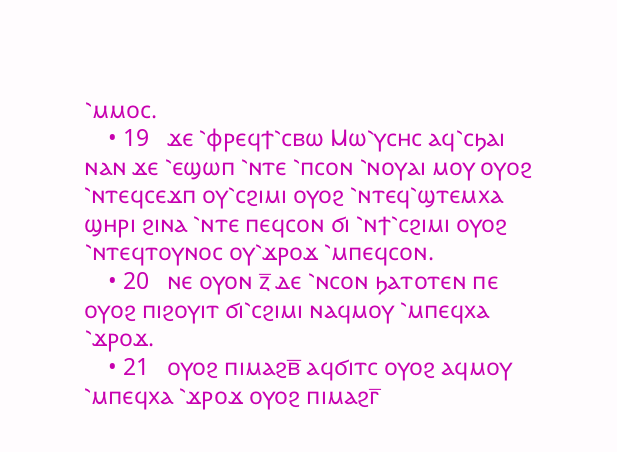⳿ⲙⲙⲟⲥ.
    • 19   ϫⲉ ⳿ⲫⲣⲉϥϯ⳿ⲥⲃⲱ Ⲙⲱ⳿ⲩⲥⲏⲥ ⲁϥ⳿ⲥϧⲁⲓ ⲛⲁⲛ ϫⲉ ⳿ⲉϣⲱⲡ ⳿ⲛⲧⲉ ⳿ⲡⲥⲟⲛ ⳿ⲛⲟⲩⲁⲓ ⲙⲟⲩ ⲟⲩⲟϩ ⳿ⲛⲧⲉϥⲥⲉϫⲡ ⲟⲩ⳿ⲥϩⲓⲙⲓ ⲟⲩⲟϩ ⳿ⲛⲧⲉϥ⳿ϣⲧⲉⲙⲭⲁ ϣⲏⲣⲓ ϩⲓⲛⲁ ⳿ⲛⲧⲉ ⲡⲉϥⲥⲟⲛ ϭⲓ ⳿ⲛϯ⳿ⲥϩⲓⲙⲓ ⲟⲩⲟϩ ⳿ⲛⲧⲉϥⲧⲟⲩⲛⲟⲥ ⲟⲩ⳿ϫⲣⲟϫ ⳿ⲙⲡⲉϥⲥⲟⲛ.
    • 20   ⲛⲉ ⲟⲩⲟⲛ ⲍ̅ ⲇⲉ ⳿ⲛⲥⲟⲛ ϧⲁⲧⲟⲧⲉⲛ ⲡⲉ ⲟⲩⲟϩ ⲡⲓϩⲟⲩⲓⲧ ϭⲓ⳿ⲥϩⲓⲙⲓ ⲛⲁϥⲙⲟⲩ ⳿ⲙⲡⲉϥⲭⲁ ⳿ϫⲣⲟϫ.
    • 21   ⲟⲩⲟϩ ⲡⲓⲙⲁϩⲃ̅ ⲁϥϭⲓⲧⲥ ⲟⲩⲟϩ ⲁϥⲙⲟⲩ ⳿ⲙⲡⲉϥⲭⲁ ⳿ϫⲣⲟϫ ⲟⲩⲟϩ ⲡⲓⲙⲁϩⲅ̅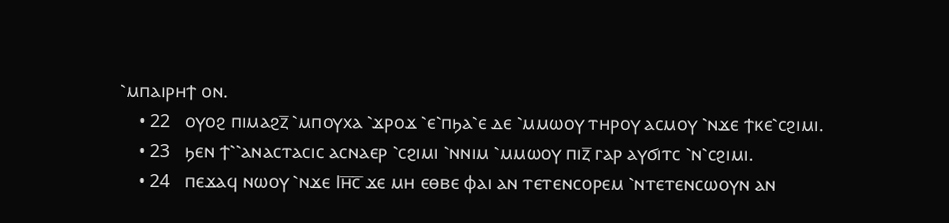⳿ⲙⲡⲁⲓⲣⲏϯ ⲟⲛ.
    • 22   ⲟⲩⲟϩ ⲡⲓⲙⲁϩⲍ̅ ⳿ⲙⲡⲟⲩⲭⲁ ⳿ϫⲣⲟϫ ⳿ⲉ⳿ⲡϧⲁ⳿ⲉ ⲇⲉ ⳿ⲙⲙⲱⲟⲩ ⲧⲏⲣⲟⲩ ⲁⲥⲙⲟⲩ ⳿ⲛϫⲉ ϯⲕⲉ⳿ⲥϩⲓⲙⲓ.
    • 23   ϧⲉⲛ ϯ⳿⳿ⲁⲛⲁⲥⲧⲁⲥⲓⲥ ⲁⲥⲛⲁⲉⲣ ⳿ⲥϩⲓⲙⲓ ⳿ⲛⲛⲓⲙ ⳿ⲙⲙⲱⲟⲩ ⲡⲓⲍ̅ ⲅⲁⲣ ⲁⲩϭⲓⲧⲥ ⳿ⲛ⳿ⲥϩⲓⲙⲓ.
    • 24   ⲡⲉϫⲁϥ ⲛⲱⲟⲩ ⳿ⲛϫⲉ Ⲓⲏ̅ⲥ̅ ϫⲉ ⲙⲏ ⲉⲑⲃⲉ ⲫⲁⲓ ⲁⲛ ⲧⲉⲧⲉⲛⲥⲟⲣⲉⲙ ⳿ⲛⲧⲉⲧⲉⲛⲥⲱⲟⲩⲛ ⲁⲛ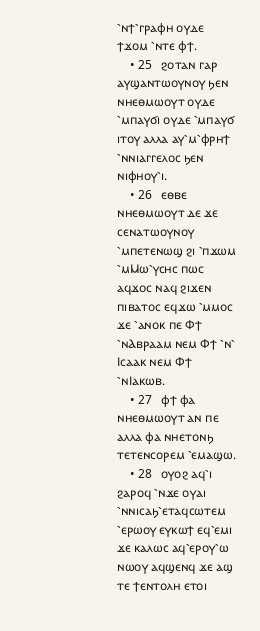⳿ⲛϯ⳿ⲅⲣⲁⲫⲏ ⲟⲩⲇⲉ ϯϫⲟⲙ ⳿ⲛⲧⲉ ⲫϯ.
    • 25   ϩⲟⲧⲁⲛ ⲅⲁⲣ ⲁⲩϣⲁⲛⲧⲱⲟⲩⲛⲟⲩ ϧⲉⲛ ⲛⲏⲉⲑⲙⲱⲟⲩⲧ ⲟⲩⲇⲉ ⳿ⲙⲡⲁⲩϭⲓ ⲟⲩⲇⲉ ⳿ⲙⲡⲁⲩϭ ⲓⲧⲟⲩ ⲁⲗⲗⲁ ⲁⲩ⳿ⲙ⳿ⲫⲣⲏϯ ⳿ⲛⲛⲓⲁⲅⲅⲉⲗⲟⲥ ϧⲉⲛ ⲛⲓⲫⲏⲟⲩ⳿ⲓ.
    • 26   ⲉⲑⲃⲉ ⲛⲏⲉⲑⲙⲱⲟⲩⲧ ⲇⲉ ϫⲉ ⲥⲉⲛⲁⲧⲱⲟⲩⲛⲟⲩ ⳿ⲙⲡⲉⲧⲉⲛⲱϣ ϩⲓ ⳿ⲡϫⲱⲙ ⳿ⲙⲘⲱ⳿ⲩⲥⲏⲥ ⲡⲱⲥ ⲁϥϫⲟⲥ ⲛⲁϥ ϩⲓϫⲉⲛ ⲡⲓⲃⲁⲧⲟⲥ ⲉϥϫⲱ ⳿ⲙⲙⲟⲥ ϫⲉ ⳿ⲁⲛⲟⲕ ⲡⲉ Ⲫϯ ⳿ⲛⲀⲃⲣⲁⲁⲙ ⲛⲉⲙ Ⲫϯ ⳿ⲛ⳿ Ⲓⲥⲁⲁⲕ ⲛⲉⲙ Ⲫϯ ⳿ⲛⲒⲁⲕⲱⲃ.
    • 27   ⲫϯ ⲫⲁ ⲛⲏⲉⲑⲙⲱⲟⲩⲧ ⲁⲛ ⲡⲉ ⲁⲗⲗⲁ ⲫⲁ ⲛⲏⲉⲧⲟⲛϧ ⲧⲉⲧⲉⲛⲥⲟⲣⲉⲙ ⳿ⲉⲙⲁϣⲱ.
    • 28   ⲟⲩⲟϩ ⲁϥ⳿ⲓ ϩⲁⲣⲟϥ ⳿ⲛϫⲉ ⲟⲩⲁⲓ ⳿ⲛⲛⲓⲥⲁϧ⳿ⲉⲧⲁϥⲥⲱⲧⲉⲙ ⳿ⲉⲣⲱⲟⲩ ⲉⲩⲕⲱϯ ⲉϥ⳿ⲉⲙⲓ ϫⲉ ⲕⲁⲗⲱⲥ ⲁϥ⳿ⲉⲣⲟⲩ⳿ⲱ ⲛⲱⲟⲩ ⲁϥϣⲉⲛϥ ϫⲉ ⲁϣ ⲧⲉ ϯⲉⲛⲧⲟⲗⲏ ⲉⲧⲟⲓ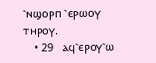⳿ⲛϣⲟⲣⲡ ⳿ⲉⲣⲱⲟⲩ ⲧⲏⲣⲟⲩ.
    • 29   ⲁϥ⳿ⲉⲣⲟⲩ⳿ⲱ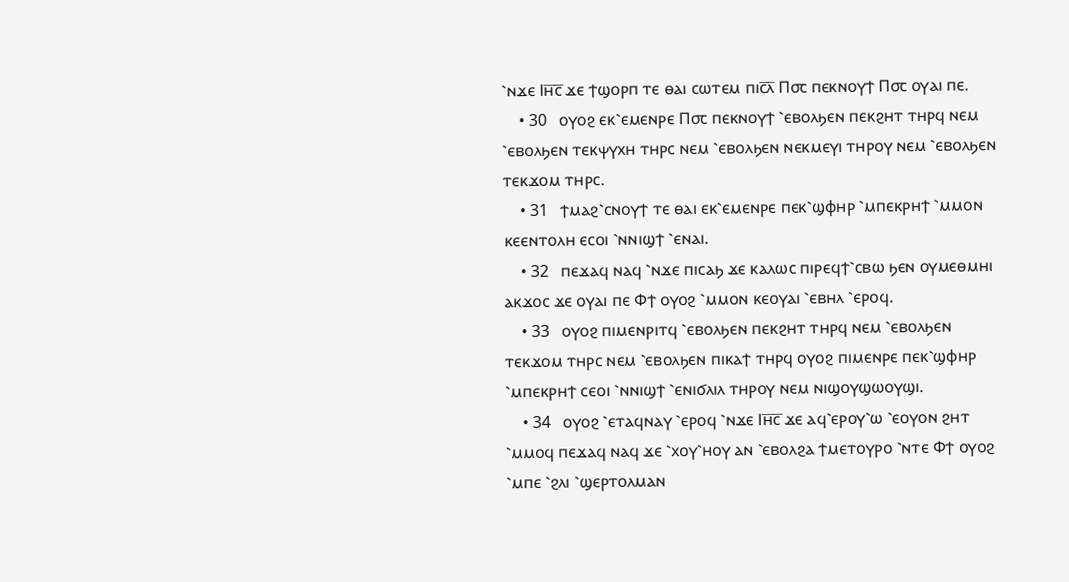⳿ⲛϫⲉ Ⲓⲏ̅ⲥ̅ ϫⲉ ϯϣⲟⲣⲡ ⲧⲉ ⲑⲁⲓ ⲥⲱⲧⲉⲙ ⲡⲓⲥ̅ⲗ̅ Ⲡ⳪ ⲡⲉⲕⲛⲟⲩϯ Ⲡ⳪ ⲟⲩⲁⲓ ⲡⲉ.
    • 30   ⲟⲩⲟϩ ⲉⲕ⳿ⲉⲙⲉⲛⲣⲉ Ⲡ⳪ ⲡⲉⲕⲛⲟⲩϯ ⳿ⲉⲃⲟⲗϧⲉⲛ ⲡⲉⲕϩⲏⲧ ⲧⲏⲣϥ ⲛⲉⲙ ⳿ⲉⲃⲟⲗϧⲉⲛ ⲧⲉⲕⲯⲩⲭⲏ ⲧⲏⲣⲥ ⲛⲉⲙ ⳿ⲉⲃⲟⲗϧⲉⲛ ⲛⲉⲕⲙⲉⲩⲓ ⲧⲏⲣⲟⲩ ⲛⲉⲙ ⳿ⲉⲃⲟⲗϧⲉⲛ ⲧⲉⲕϫⲟⲙ ⲧⲏⲣⲥ.
    • 31   ϯⲙⲁϩ⳿ⲥⲛⲟⲩϯ ⲧⲉ ⲑⲁⲓ ⲉⲕ⳿ⲉⲙⲉⲛⲣⲉ ⲡⲉⲕ⳿ϣⲫⲏⲣ ⳿ⲙⲡⲉⲕⲣⲏϯ ⳿ⲙⲙⲟⲛ ⲕⲉⲉⲛⲧⲟⲗⲏ ⲉⲥⲟⲓ ⳿ⲛⲛⲓϣϯ ⳿ⲉⲛⲁⲓ.
    • 32   ⲡⲉϫⲁϥ ⲛⲁϥ ⳿ⲛϫⲉ ⲡⲓⲥⲁϧ ϫⲉ ⲕⲁⲗⲱⲥ ⲡⲓⲣⲉϥϯ⳿ⲥⲃⲱ ϧⲉⲛ ⲟⲩⲙⲉⲑⲙⲏⲓ ⲁⲕϫⲟⲥ ϫⲉ ⲟⲩⲁⲓ ⲡⲉ Ⲫϯ ⲟⲩⲟϩ ⳿ⲙⲙⲟⲛ ⲕⲉⲟⲩⲁⲓ ⳿ⲉⲃⲏⲗ ⳿ⲉⲣⲟϥ.
    • 33   ⲟⲩⲟϩ ⲡⲓⲙⲉⲛⲣⲓⲧϥ ⳿ⲉⲃⲟⲗϧⲉⲛ ⲡⲉⲕϩⲏⲧ ⲧⲏⲣϥ ⲛⲉⲙ ⳿ⲉⲃⲟⲗϧⲉⲛ ⲧⲉⲕϫⲟⲙ ⲧⲏⲣⲥ ⲛⲉⲙ ⳿ⲉⲃⲟⲗϧⲉⲛ ⲡⲓⲕⲁϯ ⲧⲏⲣϥ ⲟⲩⲟϩ ⲡⲓⲙⲉⲛⲣⲉ ⲡⲉⲕ⳿ϣⲫⲏⲣ ⳿ⲙⲡⲉⲕⲣⲏϯ ⲥⲉⲟⲓ ⳿ⲛⲛⲓϣϯ ⳿ⲉⲛⲓϭⲗⲓⲗ ⲧⲏⲣⲟⲩ ⲛⲉⲙ ⲛⲓϣⲟⲩϣⲱⲟⲩϣⲓ.
    • 34   ⲟⲩⲟϩ ⳿ⲉⲧⲁϥⲛⲁⲩ ⳿ⲉⲣⲟϥ ⳿ⲛϫⲉ Ⲓⲏ̅ⲥ̅ ϫⲉ ⲁϥ⳿ⲉⲣⲟⲩ⳿ⲱ ⳿ⲉⲟⲩⲟⲛ ϩⲏⲧ ⳿ⲙⲙⲟϥ ⲡⲉϫⲁϥ ⲛⲁϥ ϫⲉ ⳿ⲭⲟⲩ⳿ⲏⲟⲩ ⲁⲛ ⳿ⲉⲃⲟⲗϩⲁ ϯⲙⲉⲧⲟⲩⲣⲟ ⳿ⲛⲧⲉ Ⲫϯ ⲟⲩⲟϩ ⳿ⲙⲡⲉ ⳿ϩⲗⲓ ⳿ϣⲉⲣⲧⲟⲗⲙⲁⲛ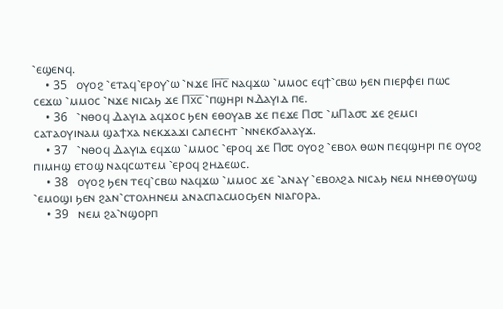⳿ⲉϣⲉⲛϥ.
    • 35   ⲟⲩⲟϩ ⳿ⲉⲧⲁϥ⳿ⲉⲣⲟⲩ⳿ⲱ ⳿ⲛϫⲉ Ⲓⲏ̅ⲥ̅ ⲛⲁϥϫⲱ ⳿ⲙⲙⲟⲥ ⲉϥϯ⳿ⲥⲃⲱ ϧⲉⲛ ⲡⲓⲉⲣⲫⲉⲓ ⲡⲱⲥ ⲥⲉϫⲱ ⳿ⲙⲙⲟⲥ ⳿ⲛϫⲉ ⲛⲓⲥⲁϧ ϫⲉ Ⲡⲭ̅ⲥ̅ ⳿ⲡϣⲏⲣⲓ ⲛⲆⲁⲩⲓⲇ ⲡⲉ.
    • 36   ⳿ⲛⲑⲟϥ Ⲇⲁⲩⲓⲇ ⲁϥϫⲟⲥ ϧⲉⲛ ⲉⲑⲟⲩⲁⲃ ϫⲉ ⲡⲉϫⲉ Ⲡ⳪ ⳿ⲙⲠⲁ⳪ ϫⲉ ϩⲉⲙⲥⲓ ⲥⲁⲧⲁⲟⲩⲓⲛⲁⲙ ϣⲁϯⲭⲁ ⲛⲉⲕϫⲁϫⲓ ⲥⲁⲡⲉⲥⲏⲧ ⳿ⲛⲛⲉⲕϭⲁⲗⲁⲩϫ.
    • 37   ⳿ⲛⲑⲟϥ Ⲇⲁⲩⲓⲇ ⲉϥϫⲱ ⳿ⲙⲙⲟⲥ ⳿ⲉⲣⲟϥ ϫⲉ Ⲡ⳪ ⲟⲩⲟϩ ⳿ⲉⲃⲟⲗ ⲑⲱⲛ ⲡⲉϥϣⲏⲣⲓ ⲡⲉ ⲟⲩⲟϩ ⲡⲓⲙⲏϣ ⲉⲧⲟϣ ⲛⲁϥⲥⲱⲧⲉⲙ ⳿ⲉⲣⲟϥ ϩⲏⲇⲉⲱⲥ.
    • 38   ⲟⲩⲟϩ ϧⲉⲛ ⲧⲉϥ⳿ⲥⲃⲱ ⲛⲁϥϫⲱ ⳿ⲙⲙⲟⲥ ϫⲉ ⳿ⲁⲛⲁⲩ ⳿ⲉⲃⲟⲗϩⲁ ⲛⲓⲥⲁϧ ⲛⲉⲙ ⲛⲏⲉⲑⲟⲩⲱϣ ⳿ⲉⲙⲟϣⲓ ϧⲉⲛ ϩⲁⲛ⳿ⲥⲧⲟⲗⲏⲛⲉⲙ ⲁⲛⲁⲥⲡⲁⲥⲙⲟⲥϧⲉⲛ ⲛⲓⲁⲅⲟⲣⲁ.
    • 39   ⲛⲉⲙ ϩⲁ⳿ⲛϣⲟⲣⲡ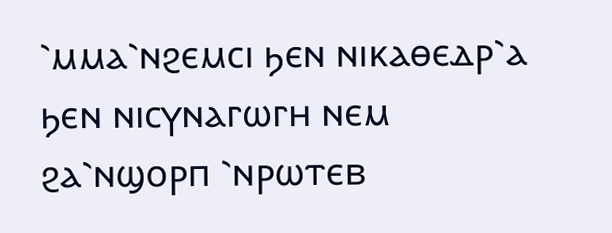⳿ⲙⲙⲁ⳿ⲛϩⲉⲙⲥⲓ ϧⲉⲛ ⲛⲓⲕⲁⲑⲉⲇⲣ⳿ⲁ ϧⲉⲛ ⲛⲓⲥⲩⲛⲁⲅⲱⲅⲏ ⲛⲉⲙ ϩⲁ⳿ⲛϣⲟⲣⲡ ⳿ⲛⲣⲱⲧⲉⲃ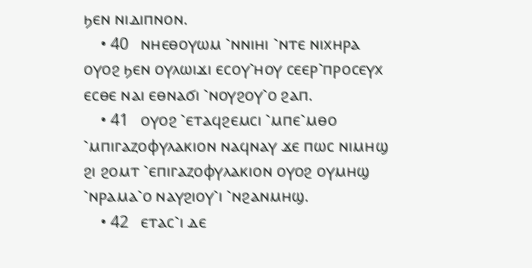ϧⲉⲛ ⲛⲓⲇⲓⲡⲛⲟⲛ.
    • 40   ⲛⲏⲉⲑⲟⲩⲱⲙ ⳿ⲛⲛⲓⲏⲓ ⳿ⲛⲧⲉ ⲛⲓⲭⲏⲣⲁ ⲟⲩⲟϩ ϧⲉⲛ ⲟⲩⲗⲱⲓϫⲓ ⲉⲥⲟⲩ⳿ⲏⲟⲩ ⲥⲉⲉⲣ⳿ⲡⲣⲟⲥⲉⲩⲭ ⲉⲥⲑⲉ ⲛⲁⲓ ⲉⲑⲛⲁϭⲓ ⳿ⲛⲟⲩϩⲟⲩ⳿ⲟ ϩⲁⲡ.
    • 41   ⲟⲩⲟϩ ⳿ⲉⲧⲁϥϩⲉⲙⲥⲓ ⳿ⲙⲡⲉ⳿ⲙⲑⲟ ⳿ⲙⲡⲓⲅⲁⲍⲟⲫⲩⲗⲁⲕⲓⲟⲛ ⲛⲁϥⲛⲁⲩ ϫⲉ ⲡⲱⲥ ⲛⲓⲙⲏϣ ϩⲓ ϩⲟⲙⲧ ⳿ⲉⲡⲓⲅⲁⲍⲟⲫⲩⲗⲁⲕⲓⲟⲛ ⲟⲩⲟϩ ⲟⲩⲙⲏϣ ⳿ⲛⲣⲁⲙⲁ⳿ⲟ ⲛⲁⲩϩⲓⲟⲩ⳿ⲓ ⳿ⲛϩⲁⲛⲙⲏϣ.
    • 42   ⲉⲧⲁⲥ⳿ⲓ ⲇⲉ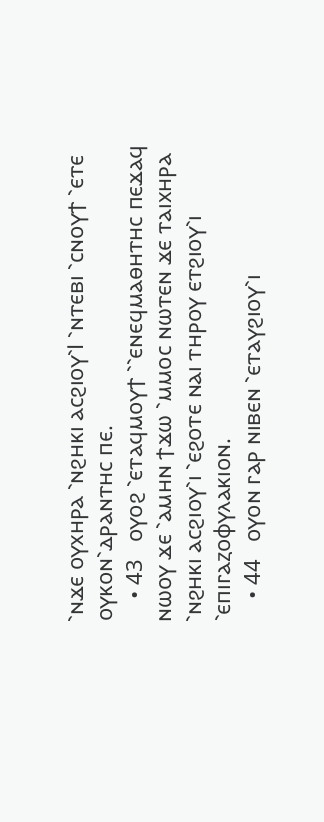⳿ⲛϫⲉ ⲟⲩⲭⲏⲣⲁ ⳿ⲛϩⲏⲕⲓ ⲁⲥϩⲓⲟⲩ⳿Ⲓ ⳿ⲛⲧⲉⲃⲓ ⳿ⲥⲛⲟⲩϯ ⳿ⲉⲧⲉ ⲟⲩⲕⲟⲛ⳿ⲇⲣⲁⲛⲧⲏⲥ ⲡⲉ.
    • 43   ⲟⲩⲟϩ ⳿ⲉⲧⲁϥⲙⲟⲩϯ ⳿⳿ⲉⲛⲉϥⲙⲁⲑⲏⲧⲏⲥ ⲡⲉϫⲁϥ ⲛⲱⲟⲩ ϫⲉ ⳿ⲁⲙⲏⲛ ϯϫⲱ ⳿ⲙⲙⲟⲥ ⲛⲱⲧⲉⲛ ϫⲉ ⲧⲁⲓⲭⲏⲣⲁ ⳿ⲛϩⲏⲕⲓ ⲁⲥϩⲓⲟⲩ⳿ⲓ ⳿ⲉϩⲟⲧⲉ ⲛⲁⲓ ⲧⲏⲣⲟⲩ ⲉⲧϩⲓⲟⲩ⳿ⲓ ⳿ⲉⲡⲓⲅⲁⲍⲟⲫⲩⲗⲁⲕⲓⲟⲛ.
    • 44   ⲟⲩⲟⲛ ⲅⲁⲣ ⲛⲓⲃⲉⲛ ⳿ⲉⲧⲁⲩϩⲓⲟⲩ⳿ⲓ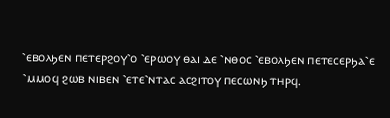⳿ⲉⲃⲟⲗϧⲉⲛ ⲡⲉⲧⲉⲣϩⲟⲩ⳿ⲟ ⳿ⲉⲣⲱⲟⲩ ⲑⲁⲓ ⲇⲉ ⳿ⲛⲑⲟⲥ ⳿ⲉⲃⲟⲗϧⲉⲛ ⲡⲉⲧⲉⲥⲉⲣϧⲁ⳿ⲉ ⳿ⲙⲙⲟϥ ϩⲱⲃ ⲛⲓⲃⲉⲛ ⳿ⲉⲧⲉ⳿ⲛⲧⲁⲥ ⲁⲥϩⲓⲧⲟⲩ ⲡⲉⲥⲱⲛϧ ⲧⲏⲣϥ.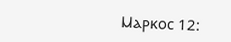Ⲙⲁⲣⲕⲟⲥ 12: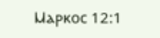Ⲙⲁⲣⲕⲟⲥ 12:1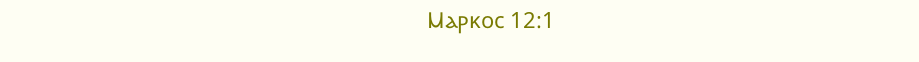Ⲙⲁⲣⲕⲟⲥ 12:1